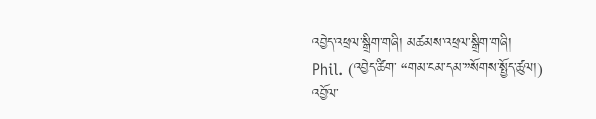འབྱེད་འཕྲལ་སྒྲིག་གཞི། མཚམས་འཕྲལ་སྒྲིག་གཞི།
Phil. (འབྱེད་ཚིག་ “གམ་ངམ་དམ་”སོགས་སྤྱོད་ཚུལ།)
འབྱོལ་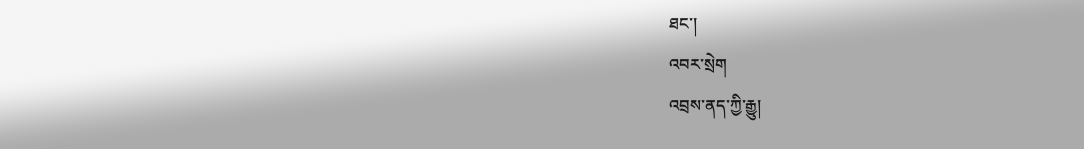ཐང་།
འབར་སྲེག
འབྲས་ནད་ཀྱི་རྒྱུ།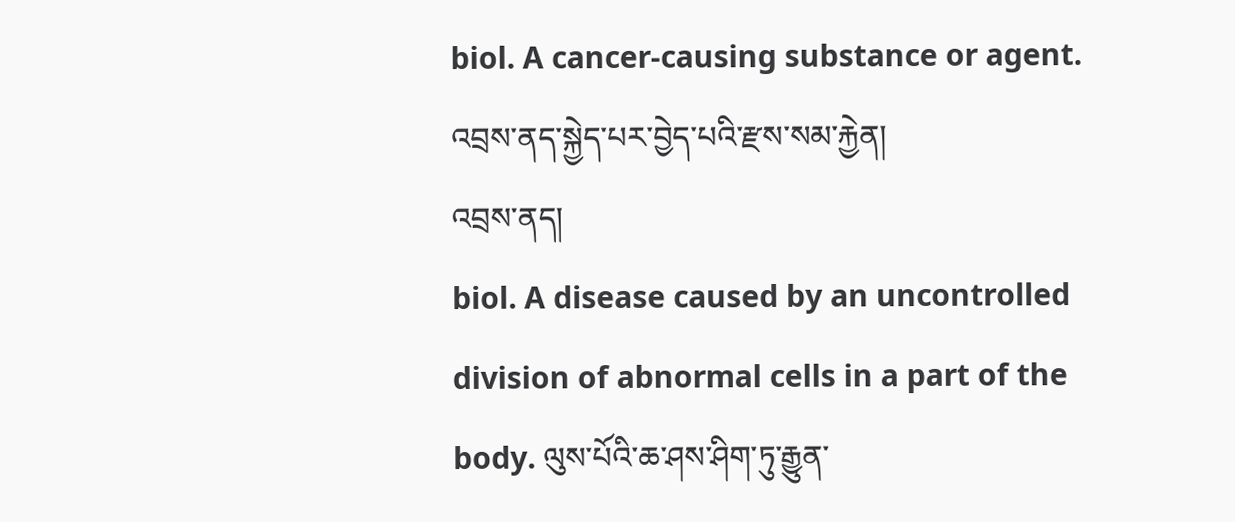biol. A cancer-causing substance or agent. འབྲས་ནད་སྐྱེད་པར་བྱེད་པའི་རྫས་སམ་རྐྱེན།
འབྲས་ནད།
biol. A disease caused by an uncontrolled division of abnormal cells in a part of the body. ལུས་པོའི་ཆ་ཤས་ཤིག་ཏུ་རྒྱུན་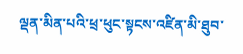ལྡན་མིན་པའི་ཕྲ་ཕུང་སྟངས་འཛིན་མི་ཐུབ་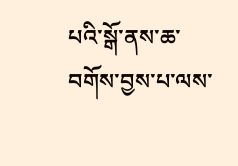པའི་སྒོ་ནས་ཆ་བགོས་བྱས་པ་ལས་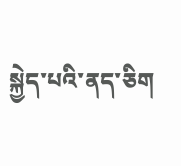སྐྱེད་པའི་ནད་ཅིག